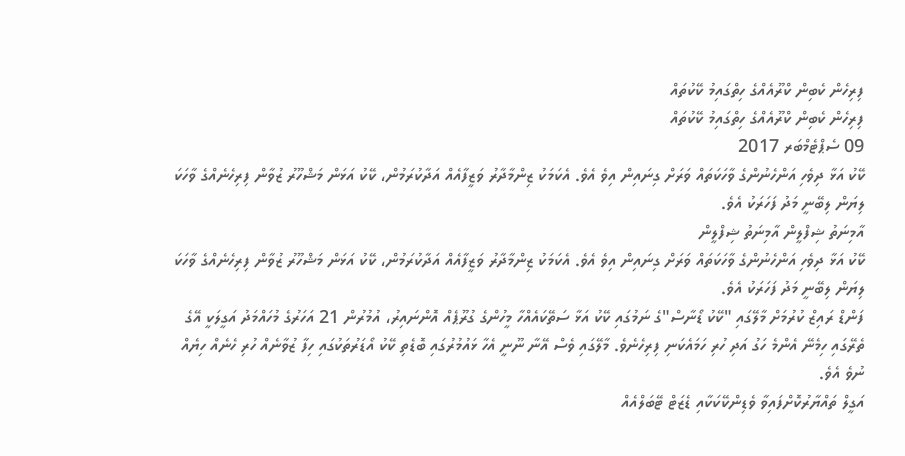ފިރިހެން ކެބިން ކްރޫއެއްގެ ހިތްގައިމު ކޭކުތައް
ފިރިހެން ކެބިން ކްރޫއެއްގެ ހިތްގައިމު ކޭކުތައް
09 ސެޕްޓެމްބަރ 2017
ކޭކު އަޅާ ދިވެހި އަންހެނުންގެ ވާހަކަތައް ވަރަށް ގިނައިން އިވެ އެވެ. އެކަމަކު ޒިންމާދާރު ވަޒީފާއެއް އަދާކުރަމުން، ކޭކު އަޅަން މަޝްހޫރު ޒުވާން ފިރިހެނެއްގެ ވާހަކަ ލިޔަން ލިބޭނީ މަދު ފަހަރަކު އެވެ.
އާމިނަތު ޝިފްލީން އާމިނަތު ޝިފްލީން
ކޭކު އަޅާ ދިވެހި އަންހެނުންގެ ވާހަކަތައް ވަރަށް ގިނައިން އިވެ އެވެ. އެކަމަކު ޒިންމާދާރު ވަޒީފާއެއް އަދާކުރަމުން، ކޭކު އަޅަން މަޝްހޫރު ޒުވާން ފިރިހެނެއްގެ ވާހަކަ ލިޔަން ލިބޭނީ މަދު ފަހަރަކު އެވެ.
ފަންޑް ރައިޒް ކުރުމަށް މާލޭގައި "ކޭކު ޑޯނާސް"ގެ ނަމުގައި ކޭކު އަޅާ ސަތޭކައެއްހާ މީހުންގެ ގުރޫޕެއް އޮންނައިރު، އުމުރުން 21 އަހަރުގެ މުހައްމަދު އަގީލަކީ އޭގެ ތެރޭގައި ހިމެނޭ އެންމެ ހަގު އަދި ހުރި ހަމައެކަނި ފިރިހެނެވެ. މާލޭގައި ވެސް އޭނާ ނޫނީ އެހާ ޅައުމުރުގައި ބޮޑެތި ކޭކު އޯޑަރުތަކުގައި ހިފާ ޒުވާނެއް ހުރި ހެނެއް ހިޔެއް ނުވެ އެވެ.
އަގީލް ތައްޔާރުކޮށްފައިވާ ވެޑިންކޭކަކާއި ޑެޒަޓް ޓޭބަލްއެއް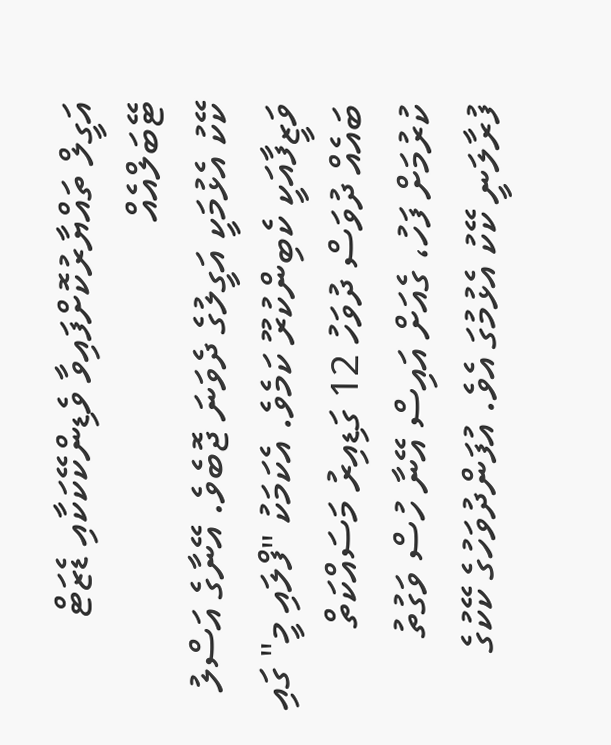އަގީލް ތައްޔާރުކޮށްފައިވާ ވެޑިންކޭކަކާއި ޑެޒަޓް ޓޭބަލްއެއް
ކޭކު އެޅުމަކީ އަގީލުގެ ދެވަނަ ޖޮބެވެ. އޭނާގެ އަސްލު ވަޒީފާއަކީ ކެބިންކުރޫ ކަމެވެ. އެކަމަކު "ފްލައި މީ" ގައި ބައެއް ދުވަސް ދުވަހު 12 ގަޑިއިރު މަސައްކަތް ކުރުމަށް ފަހު، ގެއަށް އައިސް އޭނާ ހުސް ވަގުތު ފުރާލަނީ ކޭކު އެޅުމުގަ އެވެ. އުފަންދުވަހުގެ ކޭކުގެ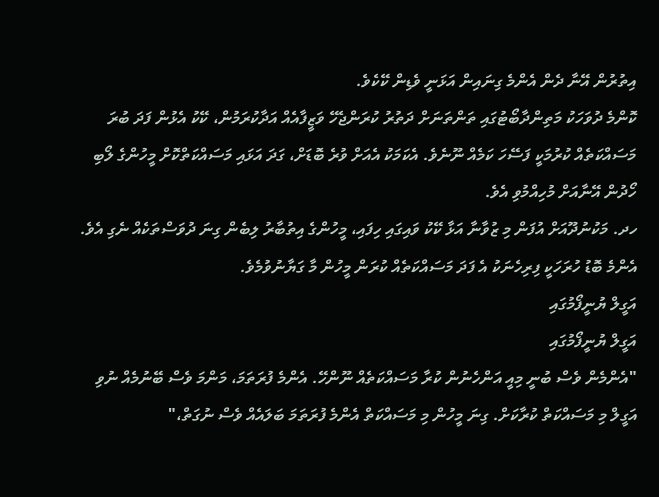އިތުރުން އޭނާ ދެން އެންމެ ގިނައިން އަޅަނީ ވެޑިން ކޭކެވެ.
ކޮންމެ ދުވަހަކު މަތިންދާބޯޓުގައި ތަންތަނަށް ދަތުރު ކުރަންޖެހޭ ވަޒީފާއެއް އަދާކުރަމުން، ކޭކު އެޅުން ފަދަ ބުރަ މަސައްކަތެއް ކުރުމަކީ ފަސޭހަ ކަމެއް ނޫނެވެ. އެކަމަކު އެއަށް ވުރެ ބޮޑަށް، ގަދަ އަޅައި މަސައްކަތްކޮށް މީހުންގެ ލޯބި ހޯދުން އޭނާއަށް މުހިއްމުވި އެވެ.
ހދ. މަކުނުދޫއަށް އުފަން މި ޒުވާނާ އަޅާ ކޭކު ވައިގައި ހިފައި، މީހުންގެ އިތުބާރު ލިބެން ގިނަ ދުވަސްތަކެއް ނެގި އެވެ. އެންމެ ބޮޑު ހުރަހަކީ ފިރިހެނަކު އެ ފަދަ މަސައްކަތެއް ކުރަން މީހުން މާ ގަޔާނުވުމެވެ.
އަގީލް ޔުނީފޯމުގައި
އަގީލް ޔުނީފޯމުގައި
"އެންމެން ވެސް ބުނީ މިއީ އަންހެނުން ކުރާ މަސައްކަތެއް ނޫންހޭ. އެންމެ ފުރަތަމަ، މަންމަ ވެސް ބޭނުމެއް ނުވި އަގީލް މި މަސައްކަތް ކުރާކަށް. ގިނަ މީހުން މި މަސައްކަތް އެންމެ ފުރަތަމަ ބަލައެއް ވެސް ނުގަތް،"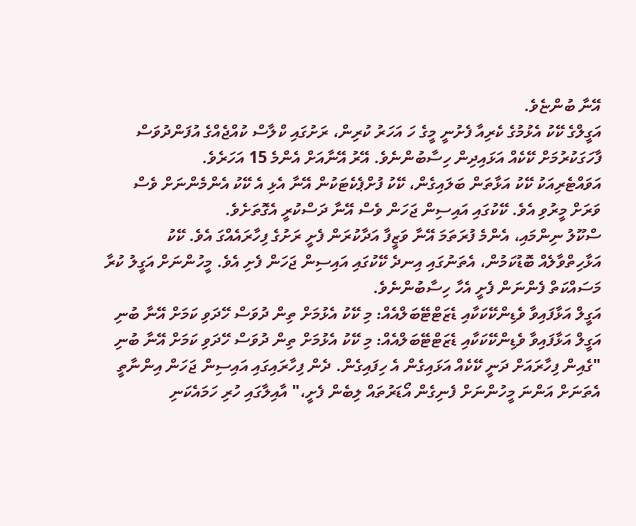އޭނާ ބުންޏެވެ.
އަގީލްގެ ކޭކު އެޅުމުގެ ކެރިއާ ފެށުނީ މީގެ ހަ އަހަރު ކުރިން، ރަށުގައި ކްލާސް ކުއްޖެއްގެ އުފަންދުވަސް ފާހަގަކުރުމަށް ކޭކެއް އަޅައިދިން ހިސާބުންނެވެ. އޭރު އޭނާއަށް އެންމެ 15 އަހަރެވެ.
އަވައްޓެރިއަކު ކޭކު އަޅާތަން ބަލައިގެން، ކޭކު ފުށްޕެކެޓަކުން އޭނާ އެޅި އެ ކޭކު އެންމެންނަށް ވެސް ވަރަށް މީރުވި އެވެ. ކޭކުގައި އައިސިން ޖަހަން ވެސް އޭނާ ދަސްކުރީ އެގޮތަށެވެ.
ސްކޫލު ނިންމައި، އެންމެ ފުރަތަމަ އޭނާ ވަޒީފާ އަދާކުރަން ފެށީ ރަށުގެ ފިހާރައެއްގަ އެވެ. ކޭކު އަޅާހިތްވާލެއް ބޮޑުކަމުން، އެތަނުގައި އިނދެ ކޭކުގައި އައިސިން ޖަހަން ފެށި އެވެ. މީހުންނަށް އަގީލު ކުރާ މަސައްކަތް ފެންނަން ފެށީ އެހާ ހިސާބުންނެވެ.
އަގީލް އަޅާފައިވާ ވެޑިންކޭކަކާއި ޑެޒަޓްޓޭބަލްއެއް: މި ކޭކު އެޅުމަށް ތިން ދުވަސް ހޭދަވި ކަމަށް އޭނާ ބުނި
އަގީލް އަޅާފައިވާ ވެޑިންކޭކަކާއި ޑެޒަޓްޓޭބަލްއެއް: މި ކޭކު އެޅުމަށް ތިން ދުވަސް ހޭދަވި ކަމަށް އޭނާ ބުނި
"ގެއިން ފިހާރައަށް ދަނީ ކޭކެއް އަޅައިގެން އެ ހިފައިގެން. ދެން ފިހާރައިގައި އައިސިން ޖަހަން އިންނާތީ އެތަނަށް އަންނަ މީހުންނަށް ފެނިގެން އޯޑަރުތައް ލިބެން ފެށީ،" އާއިލާގައި ހުރި ހަމައެކަނި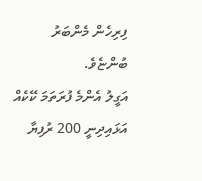ފިރިހެން މެންބަރު ބުންޏެވެ.
އަގީލު އެންމެ ފުރަތަމަ ކޭކެއް އަޅައިދިނީ 200 ރުފިޔާ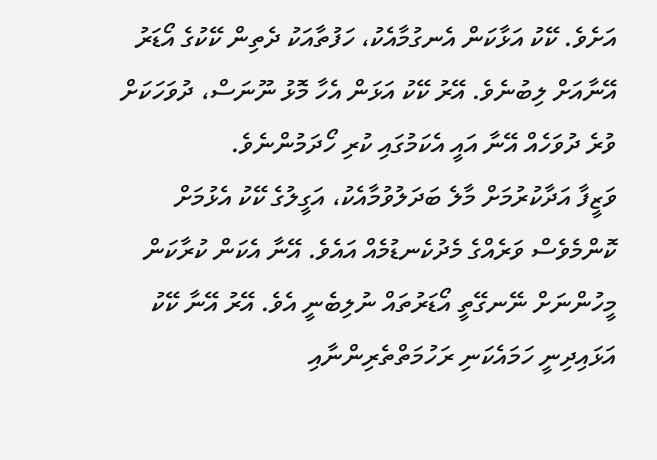އަށެވެ. ކޭކު އަޅާކަން އެނގުމާއެކު، ހަފުތާއަކު ދެތިން ކޭކުގެ އޯޑަރު އޭނާއަށް ލިބުނެވެ. އޭރު ކޭކު އަޅަން އެހާ މޮޅު ނޫނަސް، ދުވަހަކަށް ވުރެ ދުވަހެއް އޭނާ އައީ އެކަމުގައި ކުރި ހޯދަމުންނެވެ.
ވަޒީފާ އަދާކުރުމަށް މާލެ ބަދަލުވުމާއެކު، އަގީލުގެ ކޭކު އެޅުމަށް ކޮންމެވެސް ވަރެއްގެ މެދުކެނޑުމެއް އައެވެ. އޭނާ އެކަން ކުރާކަން މީހުންނަށް ނޭނގޭތީ އޯޑަރުތައް ނުލިބެނީ އެވެ. އޭރު އޭނާ ކޭކު އަޅައިދިނީ ހަމައެކަނި ރަހުމަތްތެރިންނާއި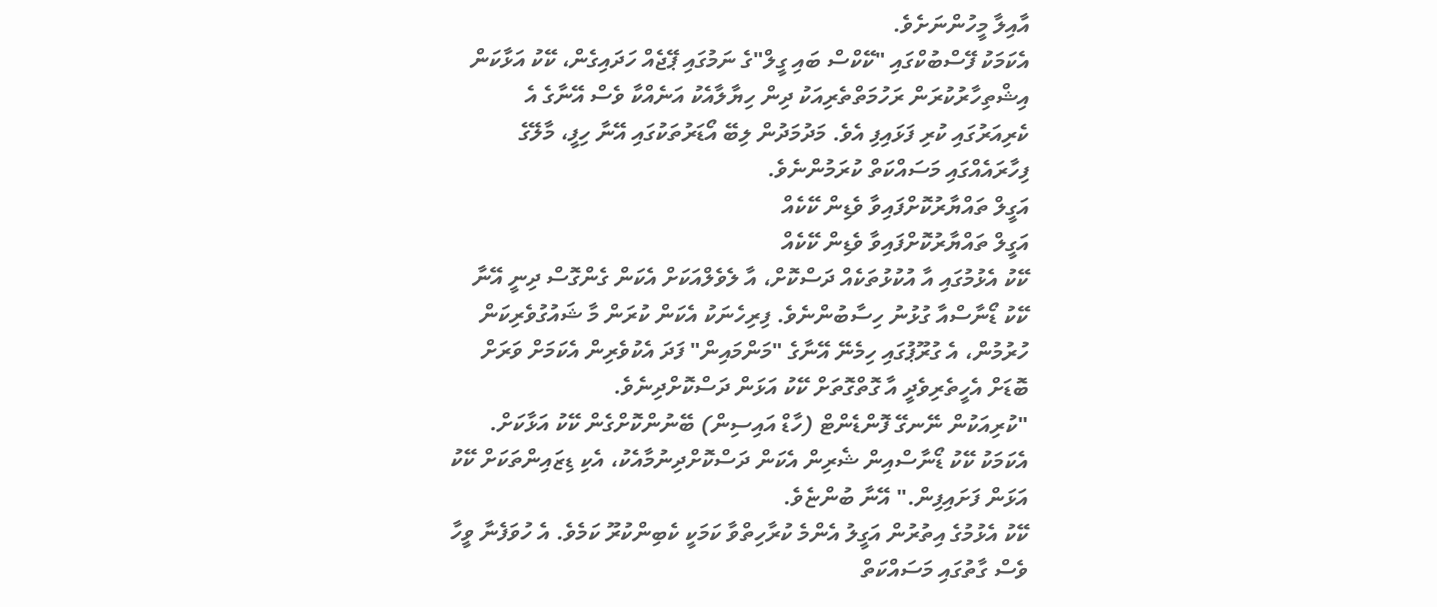އާއިލާ މީހުންނަށެވެ.
އެކަމަކު ފޭސްބުކްގައި "ކޭކްސް ބައި ގީލް"ގެ ނަމުގައި ޕޭޖެއް ހަދައިގެން، ކޭކު އަޅާކަން އިޝްތިހާރުކުރަން ރަހުމަތްތެރިއަކު ދިން ހިޔާލާއެކު އަނެއްކާ ވެސް އޭނާގެ އެ ކެރިއަރުގައި ކުރި ފަޅައިފި އެވެ. މަދުމަދުން ލިބޭ އޯޑަރުތަކުގައި އޭނާ ހިފީ، މާލޭގެ ފިހާރައެއްގައި މަސައްކަތް ކުރަމުންނެވެ.
އަގީލް ތައްޔާރުކޮށްފައިވާ ވެޑިން ކޭކެއް
އަގީލް ތައްޔާރުކޮށްފައިވާ ވެޑިން ކޭކެއް
ކޭކު އެޅުމުގައި އާ އުކުޅުތަކެއް ދަސްކޮށް، އާ ލެވެލްއަކަށް އެކަން ގެންގޮސް ދިނީ އޭނާ ކޭކު ޑޯނާސްއާ ގުޅުނު ހިސާބުންނެވެ. ފިރިހެނަކު އެކަން ކުރަން މާ ޝައުގުވެރިކަން ހުރުމުން، އެ ގުރޫޕުގައި ހިމެނޭ އޭނާގެ "މަންމައިން" ފަދަ އެކުވެރިން އެކަމަށް ވަރަށް ބޮޑަށް އެހީތެރިވެދީ އާ ގޮތްގޮތަށް ކޭކު އަޅަން ދަސްކޮށްދިނެވެ.
"ކުރިއަކުން ނޭނގޭ ފޮންޑެންޓް (ހާޑް އައިސިން) ބޭނުންކޮށްގެން ކޭކު އަޅާކަށް. އެކަމަކު ކޭކު ޑޯނާސްއިން ޝެރިން އެކަން ދަސްކޮށްދިނުމާއެކު، އެކި ޑިޒައިންތަކަށް ކޭކު އަޅަން ފަށައިފިން." އޭނާ ބުންޏެވެ.
ކޭކު އެޅުމުގެ އިތުރުން އަގީލު އެންމެ ކުރާހިތްވާ ކަމަކީ ކެބިންކުރޫ ކަމެވެ. އެ ހުވަފެނާ ވީހާ ވެސް ގާތުގައި މަސައްކަތް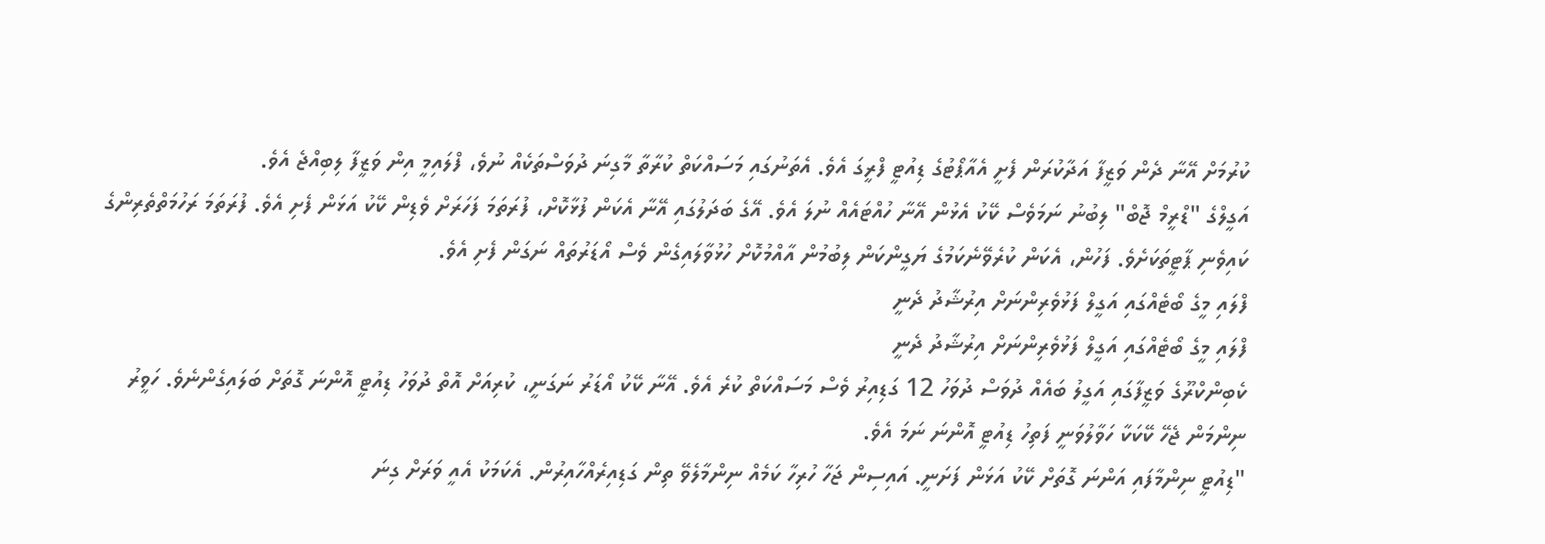ކުރުމަށް އޭނާ ދެން ވަޒީފާ އަދާކުރަން ފެށީ އެއާޕޯޓުގެ ޑިއުޓީ ފްރީގަ އެވެ. އެތަނުގައި މަސައްކަތް ކުރާތާ މާގިނަ ދުވަސްތަކެއް ނުވެ، ފްލައިމީ އިން ވަޒީފާ ލިބިއްޖެ އެވެ.
އަގީލްގެ "ޑްރީމް ޖޮބް" ލިބުނު ނަމަވެސް ކޭކު އެޅުން އޭނާ ހުއްޓައެއް ނުލަ އެވެ. އޭގެ ބަދަލުގައި އޭނާ އެކަން ފުޅާކޮށް، ފުރަތަމަ ފަހަރަށް ވެޑިން ކޭކު އަޅަން ފެށި އެވެ. ފުރަތަމަ ރަހުމަތްތެރިންގެ ކައިވެނި ޕާޓީތަކަށެވެ. ފަހުން، އެކަން ކުރެވޭނެކަމުގެ ޔަގީންކަން ލިބުމުން އާއްމުކޮށް ހުޅުވާލައިގެން ވެސް އޯޑަރުތައް ނަގަން ފެށި އެވެ.
ފްލައި މީގެ ބޯޓެއްގައި އަގީލް ފަޅުވެރިންނަށް އިރުޝާދު ދެނީ
ފްލައި މީގެ ބޯޓެއްގައި އަގީލް ފަޅުވެރިންނަށް އިރުޝާދު ދެނީ
ކެބިންކްރޫގެ ވަޒީފާގައި އަގީލު ބައެއް ދުވަސް ދުވަހު 12 ގަޑިއިރު ވެސް މަސައްކަތް ކުރެ އެވެ. އޭނާ ކޭކު އޯޑަރު ނަގަނީ، ކުރިއަށް އޮތް ދުވަހު ޑިއުޓީ އޮންނަ ގޮތަށް ބަލައިގެންނެވެ. ހަވީރު ނިންމަން ޖެހޭ ކޭކަކާ ހަވާލުވަނީ ފަތިހު ޑިއުޓީ އޮންނަ ނަމަ އެވެ.
"ޑިއުޓީ ނިންމާފައި އަންނަ ގޮތަށް ކޭކު އަޅަން ފަށަނީ. އައިސިން ޖަހާ ހުރިހާ ކަމެއް ނިންމާލެވޭ ތިން ގަޑިއިރެއްހާއިރުން. އެކަމަކު އެއީ ވަރަށް ގިނަ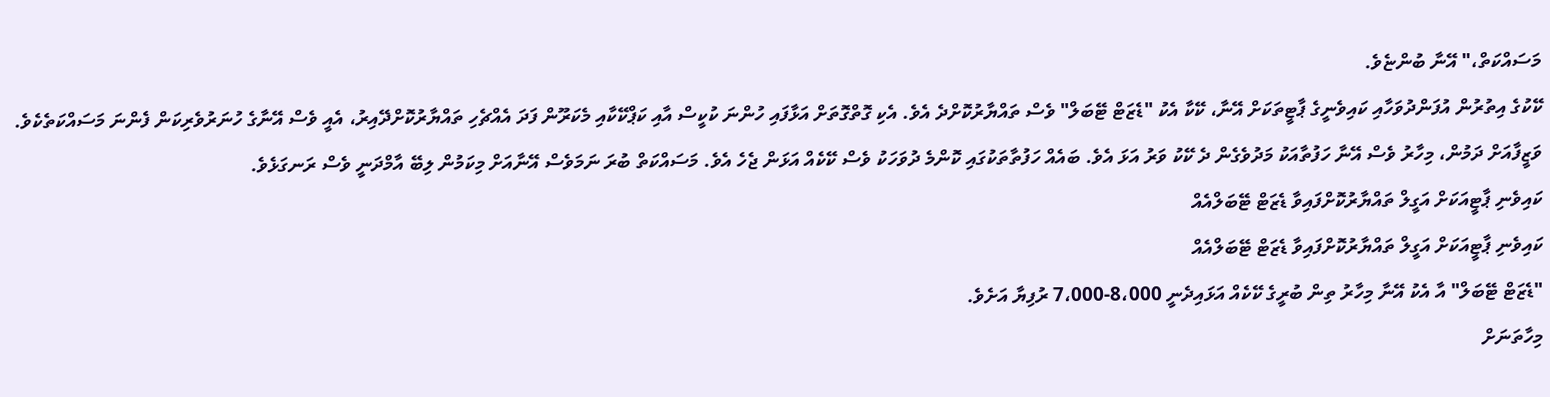މަސައްކަތް،" އޭނާ ބުންޏެވެ.
ކޭކުގެ އިތުރުން އުފަންދުވަހާއި ކައިވެނީގެ ޕާޓީތަކަށް އޭނާ، ކޭކާ އެކު "ޑެޒަޓް ޓޭބަލް" ވެސް ތައްޔާރުކޮށްދެ އެވެ. އެކި ގޮތްގޮތަށް އަޅާފައި ހުންނަ ކުކީސް އާއި ކަޕްކޭކާއި މެކަރޫން ފަދަ އެއްޗެހި ތައްޔާރުކޮށްދޭއިރު، އެއީ ވެސް އޭނާގެ ހުނަރުވެރިކަން ފެންނަ މަސައްކަތެކެވެ.
ވަޒީފާއަށް ދަމުން، މިހާރު ވެސް އޭނާ ހަފުތާއަކު މަދުވެގެން ދެ ކޭކު ވަރު އަޅަ އެވެ. ބައެއް ހަފުތާތަކުގައި ކޮންމެ ދުވަހަކު ވެސް ކޭކެއް އަޅަން ޖެހެ އެވެ. މަސައްކަތް ބުރަ ނަމަވެސް އޭނާއަށް މިކަމުން ލިބޭ އާމްދަނީ ވެސް ރަނގަޅެވެ.
ކައިވެނި ޕާޓީއަކަށް އަގީލް ތައްޔާރުކޮށްފައިވާ ޑެޒަޓް ޓޭބަލްއެއް
ކައިވެނި ޕާޓީއަކަށް އަގީލް ތައްޔާރުކޮށްފައިވާ ޑެޒަޓް ޓޭބަލްއެއް
"ޑެޒަޓް ޓޭބަލް" އާ އެކު އޭނާ މިހާރު ތިން ބުރީގެ ކޭކެއް އަޅައިދެނީ 8،000-7،000 ރުފިޔާ އަށެވެ.
މިހާތަނަށް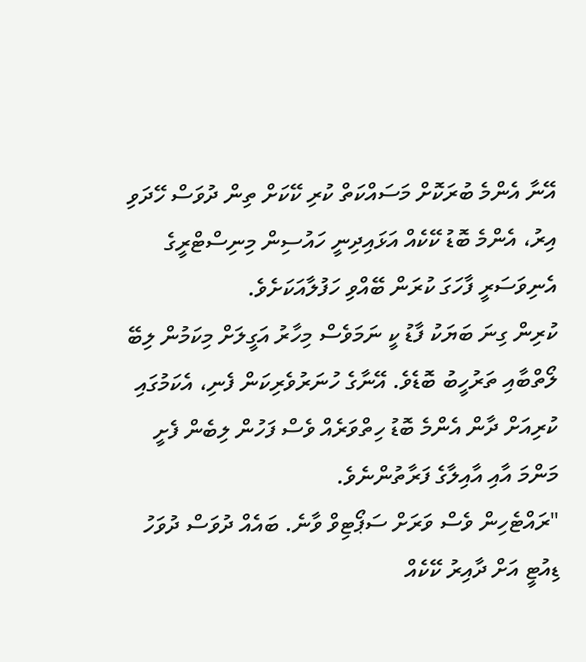އޭނާ އެންމެ ބުރަކޮށް މަސައްކަތް ކުރި ކޭކަށް ތިން ދުވަސް ހޭދަވި އިރު، އެންމެ ބޮޑު ކޭކެއް އަޅައިދިނީ ހައުސިން މިނިސްޓްރީގެ އެނިވަސަރީ ފާހަގަ ކުރަން ބޭއްވި ހަފުލާއަކަށެވެ.
ކުރިން ގިނަ ބަޔަކު ފާޑު ކީ ނަމަވެސް މިހާރު އަގީލަށް މިކަމުން ލިބޭ ލޯތްބާއި ތަރުހީބު ބޮޑެވެ. އޭނާގެ ހުނަރުވެރިކަން ފެނި، އެކަމުގައި ކުރިއަށް ދާން އެންމެ ބޮޑު ހިތްވަރެއް ވެސް ފަހުން ލިބެން ފެށީ މަންމަ އާއި އާއިލާގެ ފަރާތުންނެވެ.
"ރައްޓެހިން ވެސް ވަރަށް ސަޕޯޓިވް ވާނެ. ބައެއް ދުވަސް ދުވަހު ޑިއުޓީ އަށް ދާއިރު ކޭކެއް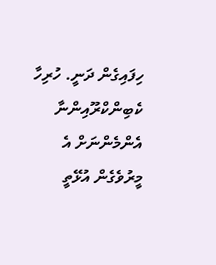ހިފައިގެން ދަނީ. ހުރިހާ ކެބިންކްރޫއިންނާ އެންމެންނަށް އެ މީރުވެގެން އުޅޭތީ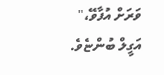ވަރަށް އުފާވޭ،" އަގީލް ބުންޏެވެ.